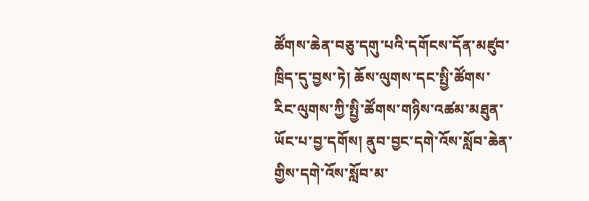ཚོགས་ཆེན་བཅུ་དགུ་པའི་དགོངས་དོན་མཛུབ་ཁྲིད་དུ་བྱས་ཏེ། ཆོས་ལུགས་དང་སྤྱི་ཚོགས་རིང་ལུགས་ཀྱི་སྤྱི་ཚོགས་གཉིས་འཚམ་མཐུན་ཡོང་པ་བྱ་དགོས། ནུབ་བྱང་དགེ་འོས་སློབ་ཆེན་གྱིས་དགེ་འོས་སློབ་མ་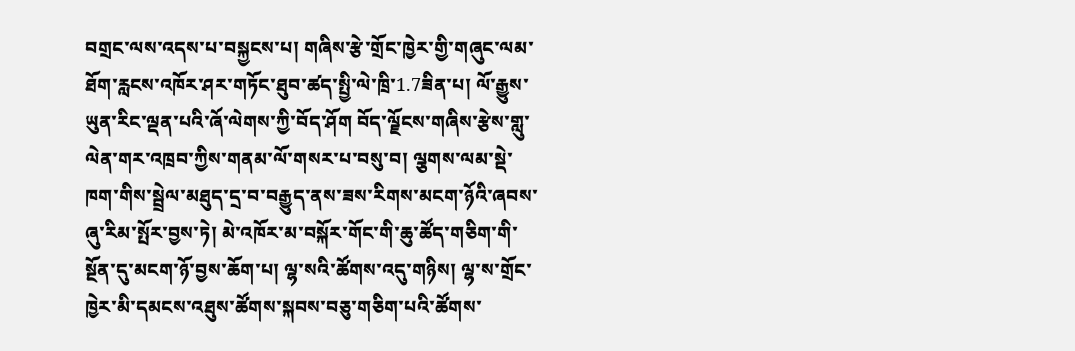བགྲང་ལས་འདས་པ་བསྐྱངས་པ། གཞིས་རྩེ་གྲོང་ཁྱེར་གྱི་གཞུང་ལམ་ཐོག་རླངས་འཁོར་ཤར་གཏོང་ཐུབ་ཚད་སྤྱི་ལེ་ཁྲི་1.7ཟིན་པ། ལོ་རྒྱུས་ཡུན་རིང་ལྡན་པའི་ཞོ་ལེགས་ཀྱི་བོད་ཤོག བོད་ལྗོངས་གཞིས་རྩེས་གླུ་ལེན་གར་འཁྲབ་ཀྱིས་གནམ་ལོ་གསར་པ་བསུ་བ། ལྕགས་ལམ་སྡེ་ཁག་གིས་སྦྲེལ་མཐུད་དྲ་བ་བརྒྱུད་ནས་ཟས་རིགས་མངག་ཉོའི་ཞབས་ཞུ་རིམ་སྤོར་བྱས་ཏེ། མེ་འཁོར་མ་བསྐོར་གོང་གི་ཆུ་ཚོད་གཅིག་གི་སྔོན་དུ་མངག་ཉོ་བྱས་ཆོག་པ། ལྷ་སའི་ཚོགས་འདུ་གཉིས། ལྷ་ས་གྲོང་ཁྱེར་མི་དམངས་འཐུས་ཚོགས་སྐབས་བཅུ་གཅིག་པའི་ཚོགས་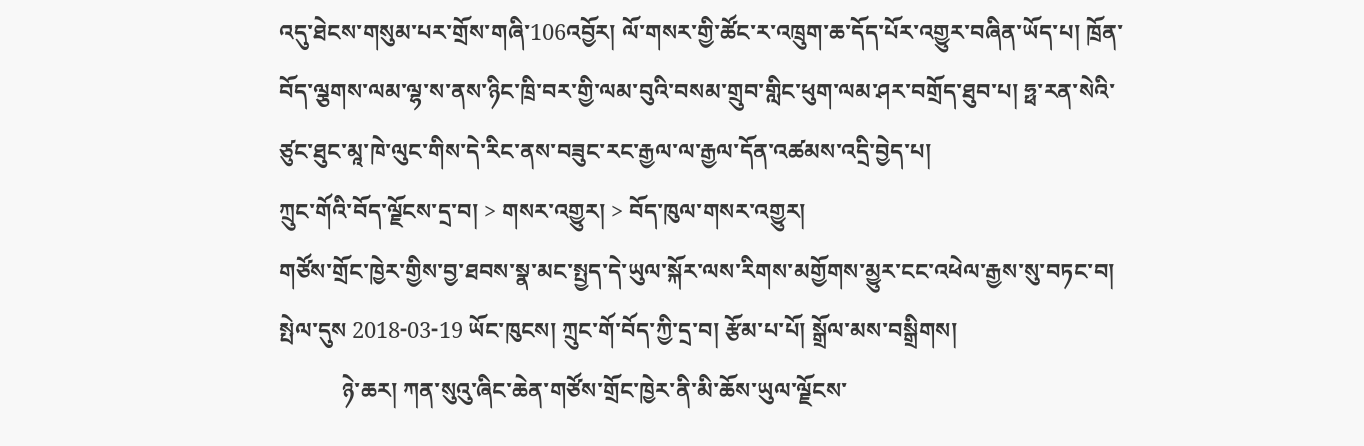འདུ་ཐེངས་གསུམ་པར་གྲོས་གཞི་106འབྱོར། ལོ་གསར་གྱི་ཚོང་ར་འཁྲུག་ཆ་དོད་པོར་འགྱུར་བཞིན་ཡོད་པ། ཁྲོན་བོད་ལྕགས་ལམ་ལྷ་ས་ནས་ཉིང་ཁྲི་བར་གྱི་ལམ་བུའི་བསམ་གྲུབ་གླིང་ཕུག་ལམ་ཤར་བགྲོད་ཐུབ་པ། ཧྥ་རན་སེའི་ཙུང་ཐུང་མཱ་ཁེ་ལུང་གིས་དེ་རིང་ནས་བཟུང་རང་རྒྱལ་ལ་རྒྱལ་དོན་འཚམས་འདྲི་བྱེད་པ།
ཀྲུང་གོའི་བོད་ལྗོངས་དྲ་བ། > གསར་འགྱུར། > བོད་ཁུལ་གསར་འགྱུར།
གཙོས་གྲོང་ཁྱེར་གྱིས་བྱ་ཐབས་སྣ་མང་སྤྱད་དེ་ཡུལ་སྐོར་ལས་རིགས་མགྱོགས་མྱུར་ངང་འཕེལ་རྒྱས་སུ་བཏང་བ།
སྤེལ་དུས 2018-03-19 ཡོང་ཁུངས། ཀྲུང་གོ་བོད་ཀྱི་དྲ་བ། རྩོམ་པ་པོ། སྒྲོལ་མས་བསྒྲིགས།
           ཉེ་ཆར། ཀན་སུའུ་ཞིང་ཆེན་གཙོས་གྲོང་ཁྱེར་ནི་མི་ཆོས་ཡུལ་ལྗོངས་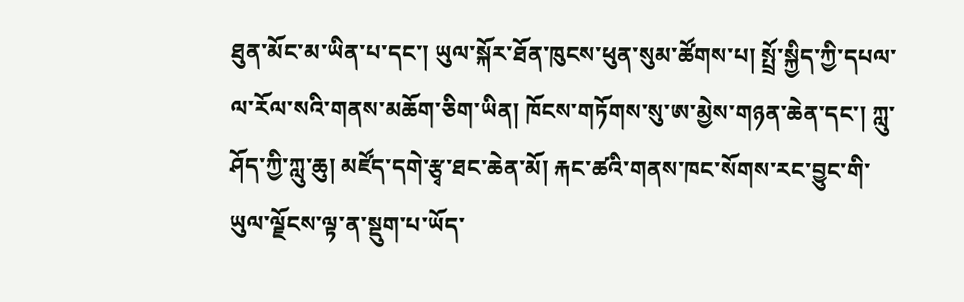ཐུན་མོང་མ་ཡིན་པ་དང་། ཡུལ་སྐོར་ཐོན་ཁུངས་ཕུན་སུམ་ཚོགས་པ། སྤྲོ་སྐྱིད་ཀྱི་དཔལ་ལ་རོལ་སའི་གནས་མཆོག་ཅིག་ཡིན། ཁོངས་གཏོགས་སུ་ཨ་མྱེས་གཉན་ཆེན་དང་། ཀླུ་ཤོད་ཀྱི་ཀླུ་ཆུ། མཛོད་དགེ་རྩྭ་ཐང་ཆེན་མོ། རྐང་ཚའི་གནས་ཁང་སོགས་རང་བྱུང་གི་ཡུལ་ལྗོངས་ལྟ་ན་སྡུག་པ་ཡོད་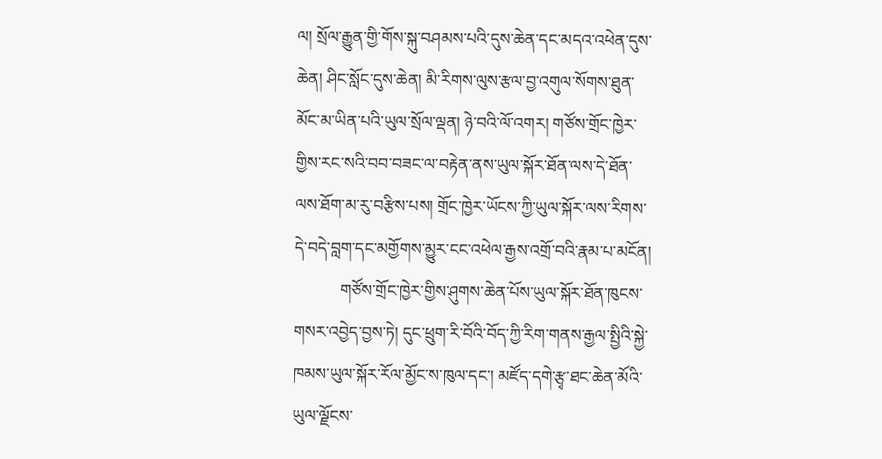ལ། སྲོལ་རྒྱུན་གྱི་གོས་སྐུ་བཤམས་པའི་དུས་ཆེན་དང་མདའ་འཕེན་དུས་ཆེན། ཤིང་སློང་དུས་ཆེན། མི་རིགས་ལུས་རྩལ་བྱ་འགུལ་སོགས་ཐུན་མོང་མ་ཡིན་པའི་ཡུལ་སྲོལ་ལྡན། ཉེ་བའི་ལོ་འགར། གཙོས་གྲོང་ཁྱེར་གྱིས་རང་སའི་བབ་བཟང་ལ་བརྟེན་ནས་ཡུལ་སྐོར་ཐོན་ལས་དེ་ཐོན་ལས་ཐོག་མ་རུ་བརྩིས་པས། གྲོང་ཁྱེར་ཡོངས་ཀྱི་ཡུལ་སྐོར་ལས་རིགས་དེ་བདེ་བླག་དང་མགྱོགས་མྱུར་ངང་འཕེལ་རྒྱས་འགྲོ་བའི་རྣམ་པ་མངོན།
           གཙོས་གྲོང་ཁྱེར་གྱིས་ཤུགས་ཆེན་པོས་ཡུལ་སྐོར་ཐོན་ཁུངས་གསར་འབྱེད་བྱས་ཏེ། དུང་ཕྲུག་རི་བོའི་བོད་ཀྱི་རིག་གནས་རྒྱལ་སྤྱིའི་སྐྱེ་ཁམས་ཡུལ་སྐོར་རོལ་མྱོང་ས་ཁུལ་དང་། མཛོད་དགེ་རྩྭ་ཐང་ཆེན་མོའི་ཡུལ་ལྗོངས་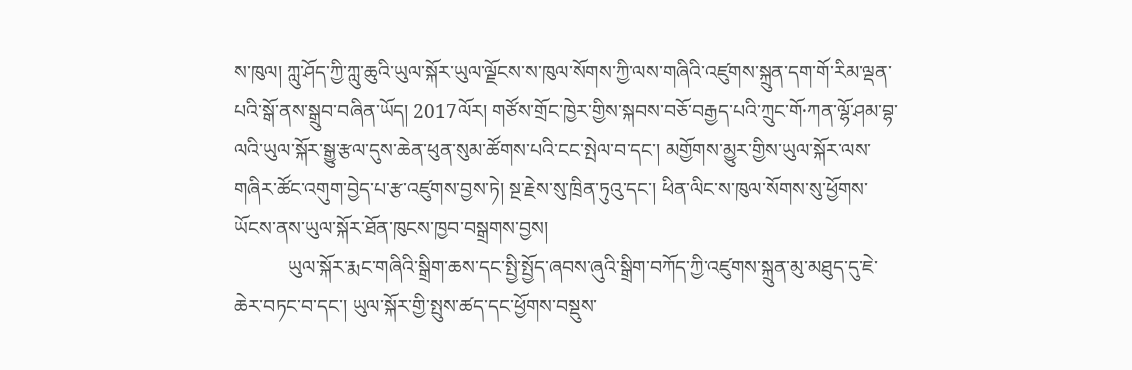ས་ཁུལ། ཀླུ་ཤོད་ཀྱི་ཀླུ་ཆུའི་ཡུལ་སྐོར་ཡུལ་ལྗོངས་ས་ཁུལ་སོགས་ཀྱི་ལས་གཞིའི་འཛུགས་སྐྲུན་དག་གོ་རིམ་ལྡན་པའི་སྒོ་ནས་སྒྲུབ་བཞིན་ཡོད། 2017ལོར། གཙོས་གྲོང་ཁྱེར་གྱིས་སྐབས་བཅོ་བརྒྱད་པའི་ཀྲུང་གོ·ཀན་ལྷོ་ཤམ་བྷ་ལའི་ཡུལ་སྐོར་སྒྱུ་རྩལ་དུས་ཆེན་ཕུན་སུམ་ཚོགས་པའི་ངང་སྤེལ་བ་དང་། མགྱོགས་མྱུར་གྱིས་ཡུལ་སྐོར་ལས་གཞིར་ཚོང་འགུག་བྱེད་པ་རྩ་འཛུགས་བྱས་ཏེ། སྔ་རྗེས་སུ་ཁྲིན་ཏུའུ་དང་། ཕིན་ལིང་ས་ཁུལ་སོགས་སུ་ཕྱོགས་ཡོངས་ནས་ཡུལ་སྐོར་ཐོན་ཁུངས་ཁྱབ་བསྒྲགས་བྱས།
           ཡུལ་སྐོར་རྨང་གཞིའི་སྒྲིག་ཆས་དང་སྤྱི་སྤྱོད་ཞབས་ཞུའི་སྒྲིག་བཀོད་ཀྱི་འཛུགས་སྐྲུན་མུ་མཐུད་དུ་ཇེ་ཆེར་བཏང་བ་དང་། ཡུལ་སྐོར་གྱི་སྤུས་ཚད་དང་ཕྱོགས་བསྡུས་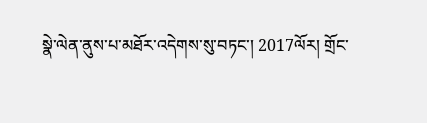སྣེ་ལེན་ནུས་པ་མཐོར་འདེགས་སུ་བཏང་། 2017ལོར། གྲོང་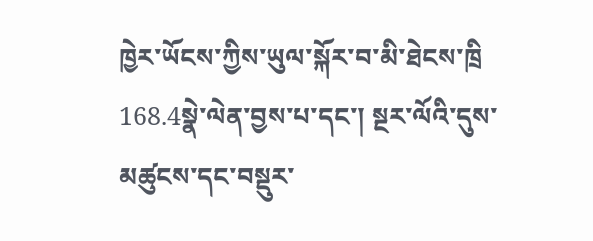ཁྱེར་ཡོངས་ཀྱིས་ཡུལ་སྐོར་བ་མི་ཐེངས་ཁྲི 168.4སྣེ་ལེན་བྱས་པ་དང་། སྔར་ལོའི་དུས་མཚུངས་དང་བསྡུར་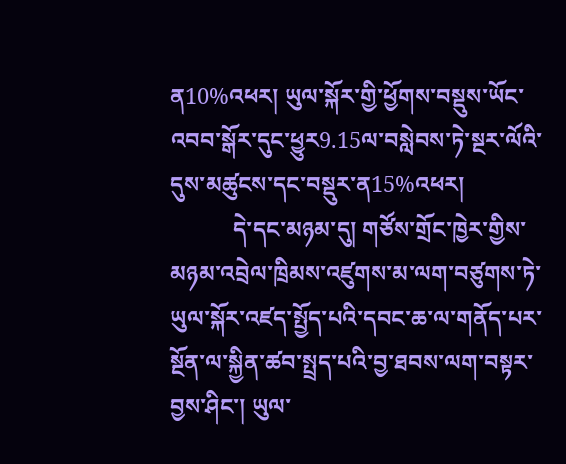ན10%འཕར། ཡུལ་སྐོར་གྱི་ཕྱོགས་བསྡུས་ཡོང་འབབ་སྒོར་དུང་ཕྱུར9.15ལ་བསླེབས་ཏེ་སྔར་ལོའི་དུས་མཚུངས་དང་བསྡུར་ན15%འཕར།
           དེ་དང་མཉམ་དུ། གཙོས་གྲོང་ཁྱེར་གྱིས་མཉམ་འབྲེལ་ཁྲིམས་འཛུགས་མ་ལག་བཙུགས་ཏེ་ཡུལ་སྐོར་འཛད་སྤྱོད་པའི་དབང་ཆ་ལ་གནོད་པར་སྔོན་ལ་སྐྱིན་ཚབ་སྤྲད་པའི་བྱ་ཐབས་ལག་བསྟར་བྱས་ཤིང་། ཡུལ་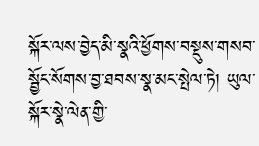སྐོར་ལས་བྱེད་མི་སྣའི་ཕྱོགས་བསྡུས་གསབ་སྦྱོང་སོགས་བྱ་ཐབས་སྣ་མང་སྤེལ་ཏེ། ཡུལ་སྐོར་སྣེ་ལེན་གྱི་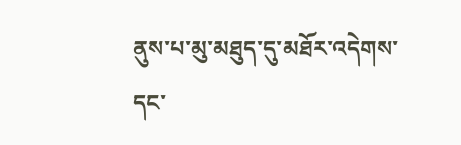ནུས་པ་མུ་མཐུད་དུ་མཐོར་འདེགས་དང་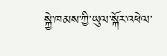སྐྱེ་ཁམས་ཀྱི་ཡུལ་སྐོར་འཕེལ་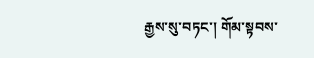རྒྱས་སུ་བཏང་། གོམ་སྟབས་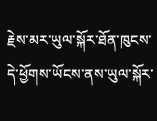རྗེས་མར་ཡུལ་སྐོར་ཐོན་ཁུངས་དེ་ཕྱོགས་ཡོངས་ནས་ཡུལ་སྐོར་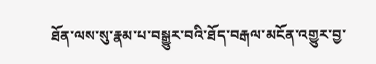ཐོན་ལས་སུ་རྣམ་པ་བསྒྱུར་བའི་ཐོད་བརྒལ་མངོན་འགྱུར་བྱ་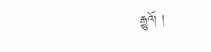རྒྱུའོ། །